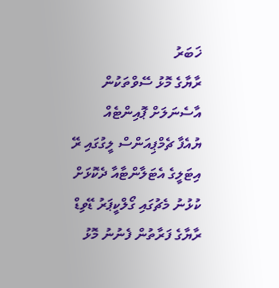ޚަބަރު
ރާޔާގެ މޮޅު ސޭވްތަކުން އާސެނަލަށް ޕޮއިންޓެއް
ޔުއެފާ ޗެމްޕިއަންސް ލީގުގައި ރޭ އިޓަލީގެ އެޓަލާންޓާއާ ދެކޮޅަށް ކުޅުނު މެޗުގައި ގޯލްކީޕަރު ޑޭވިޑް ރާޔާގެ ފަރާތުން ފެނުނު މޮޅު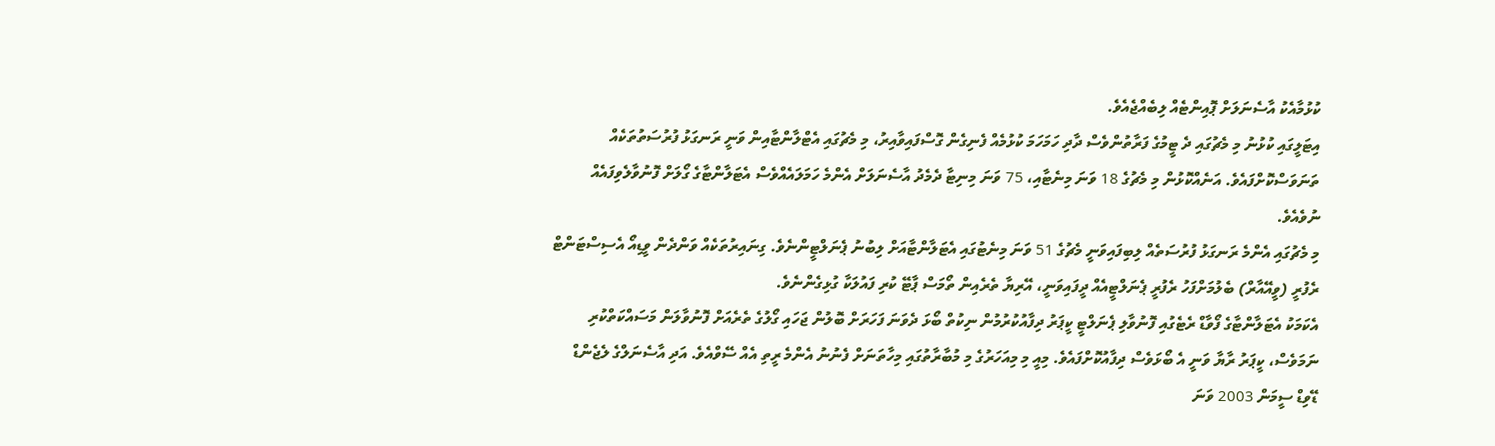ކުޅުމާއެކު އާސެނަލަށް ޕޮއިންޓެއް ލިބެއްޖެއެވެ.
އިޓަލީގައި ކުޅުނު މި މެޗުގައި ދެ ޓީމުގެ ފަރާތުންވެސް ދާދި ހަމަހަމަ ކުޅުމެއް ފެނިގެން ގޮސްފައިވާއިރު، މި މެޗުގައި އެޓްލާންޓާއިން ވަނީ ރަނގަޅު ފުރުސަތުތަކެއް ތަނަވަސްކޮށްފައެވެ. އަނެއްކޮޅުން މި މެޗުގެ 18 ވަނަ މިނެޓާއި، 75 ވަނަ މިނިޓާ ދެމެދު އާސެނަލަށް އެންމެ ހަމަލައެއްވެސް އެޓަލާންޓާގެ ގޯލަށް ފޮނުވާލެވިފައެއް ނުވެއެވެ.
މި މެޗުގައި އެންމެ ރަނގަޅު ފުރުސަތެއް ލިބިފައިވަނީ މެޗުގެ 51 ވަނަ މިނެޓުގައި އެޓަލާންޓާއަށް ލިބުނު ޕެނަލްޓީންނެވެ. ގިނައިރުތަކެއް ވަންދެން ވީޑިއޯ އެސިސްޓަންޓް ރެފުރީ (ވީއޭއާރް) ބެލުމަށްފަހު ރެފުރީ ޕެނަލްޓީއެއް ދީފައިވަނީ، އޭރިޔާ ތެރެއިން ތޯމަސް ޕާޓޭ ކުރި ފައުލަކާ ގުޅިގެންނެވެ.
އެކަމަކު އެޓަލާންޓާގެ ފޯވާޑް ރެޓެގުއި ފޮނުވާލި ޕެނަލްޓީ ކީޕަރު ދިފާއުކުރުމުން ނިކުތް ބޯޅަ ދެވަނަ ފަހަރަށް ބޮލުން ޖަހައި ގޯލުގެ ތެރެއަށް ފޮނުވާލަން މަސައްކަތްކުރި ނަމަވެސް، ކީޕަރު ރާޔާ ވަނީ އެ ބޯޅަވެސް ދިފާއުކޮށްފައެވެ. މިއީ މި މިއަހަރުގެ މި މުބާރާތުގައި މިހާތަނަށް ފެނުނު އެންމެ ރީތި އެއް ސޭވްއެވެ. އަދި އާސެނަލްގެ ލެޖެންޑް ޑޭވިޑް ސީމަން 2003 ވަނަ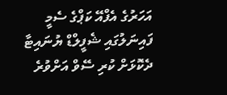އަހަރުގެ އެފްއޭ ކަޕްގެ ސެމީ ފައިނަލުގައި ޝެފީލްޑް ޔުނައިޓާ ދެކޮޅަށް ކުރި ސޭވް އަށްވުރެ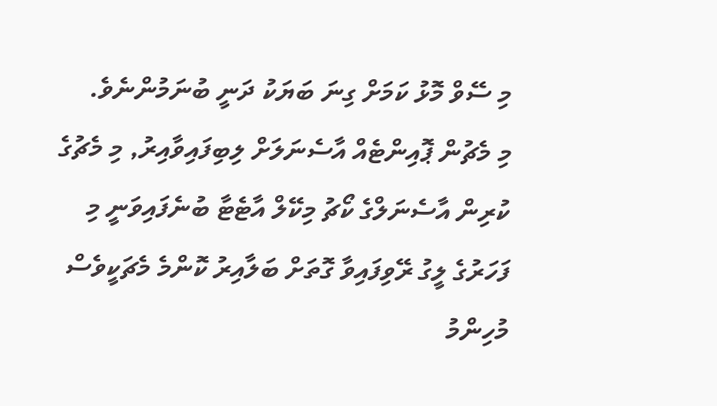މި ސޭވް މޮޅު ކަމަށް ގިނަ ބަޔަކު ދަނީ ބުނަމުންނެވެ.
މި މެޗުން ޕޮއިންޓެއް އާސެނަލަށް ލިބިފައިވާއިރު, މި މެޗުގެ ކުރިން އާސެނަލްގެ ކޯޗު މިކޭލް އާޓެޓާ ބުނެފައިވަނީ މި ފަހަރުގެ ލީގު ރޭވިފައިވާ ގޮތަށް ބަލާއިރު ކޮންމެ މެޗަކީވެސް މުހިންމު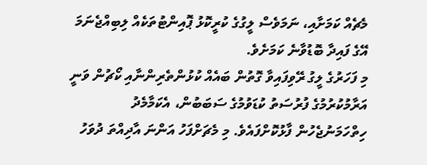މެޗެއް ކަމަށާއި، ނަމަވެސް ލީގުގެ ކުރީކޮޅު ޕޮއިންޓުތަކެއް ލިބިއްޖެނަމަ އޭގެ ފައިދާ ބޮޑުވާނެ ކަމަށެވެ.
މި ފަހަރުގެ ލީގު ރޭވިފައިވާ ގޮތުން ބައެއް ކުޅުންތެރިންނާއި ކޯޗުން ވަނީ އަރާމުކުރުމުގެ ފުރުސަތު ކުޑަވުމުގެ ސަބަބުން، އެކަމާމެދު ހިތްހަމަނުޖެހުން ފާޅުކޮށްފައެވެ. މި މެޗަށްފަހު އަންނަ އާދިއްތަ ދުވަހު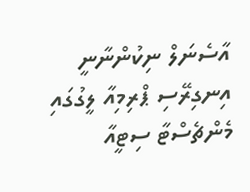އާސެނަލް ނިކުންނާނީ އިނގިރޭސި ޕްރިމިއާ ލީގުގައި މެންޗެސްޓާ ސިޓީއާ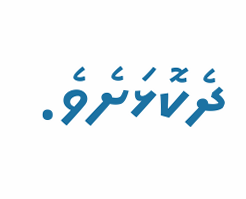ދެކޮޅަށެވެ.